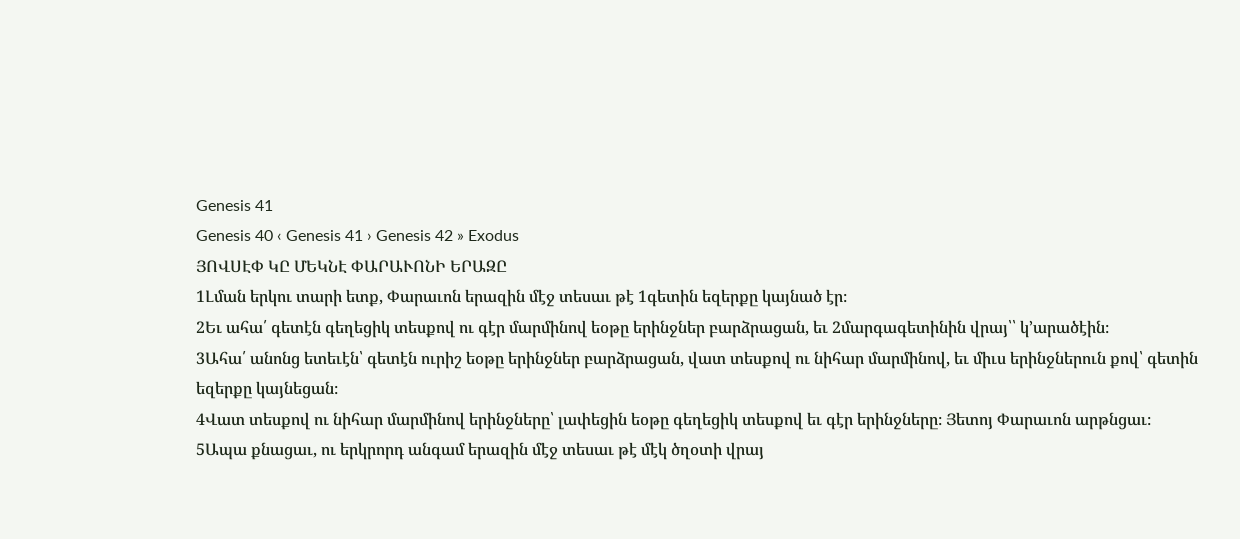Genesis 41
Genesis 40 ‹ Genesis 41 › Genesis 42 » Exodus
ՅՈՎՍԷՓ ԿԸ ՄԵԿՆԷ ՓԱՐԱՒՈՆԻ ԵՐԱԶԸ
1Լման երկու տարի ետք, Փարաւոն երազին մէջ տեսաւ թէ 1գետին եզերքը կայնած էր։
2Եւ ահա՛ գետէն գեղեցիկ տեսքով ու գէր մարմինով եօթը երինջներ բարձրացան, եւ 2մարգագետինին վրայ՝՝ կ’արածէին։
3Ահա՛ անոնց ետեւէն՝ գետէն ուրիշ եօթը երինջներ բարձրացան, վատ տեսքով ու նիհար մարմինով, եւ միւս երինջներուն քով՝ գետին եզերքը կայնեցան։
4Վատ տեսքով ու նիհար մարմինով երինջները՝ լափեցին եօթը գեղեցիկ տեսքով եւ գէր երինջները։ Յետոյ Փարաւոն արթնցաւ։
5Ապա քնացաւ, ու երկրորդ անգամ երազին մէջ տեսաւ թէ մէկ ծղօտի վրայ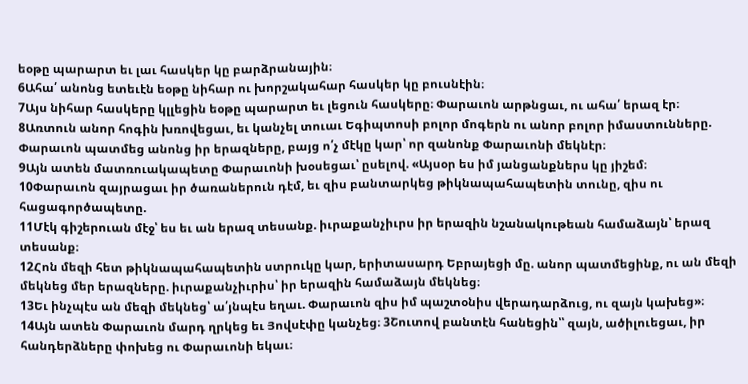եօթը պարարտ եւ լաւ հասկեր կը բարձրանային։
6Ահա՛ անոնց ետեւէն եօթը նիհար ու խորշակահար հասկեր կը բուսնէին։
7Այս նիհար հասկերը կլլեցին եօթը պարարտ եւ լեցուն հասկերը։ Փարաւոն արթնցաւ, ու ահա՛ երազ էր։
8Առտուն անոր հոգին խռովեցաւ, եւ կանչել տուաւ Եգիպտոսի բոլոր մոգերն ու անոր բոլոր իմաստունները. Փարաւոն պատմեց անոնց իր երազները, բայց ո՛չ մէկը կար՝ որ զանոնք Փարաւոնի մեկնէր։
9Այն ատեն մատռուակապետը Փարաւոնի խօսեցաւ՝ ըսելով. «Այսօր ես իմ յանցանքներս կը յիշեմ։
10Փարաւոն զայրացաւ իր ծառաներուն դէմ, եւ զիս բանտարկեց թիկնապահապետին տունը, զիս ու հացագործապետը.
11Մէկ գիշերուան մէջ՝ ես եւ ան երազ տեսանք. իւրաքանչիւրս իր երազին նշանակութեան համաձայն՝ երազ տեսանք։
12Հոն մեզի հետ թիկնապահապետին ստրուկը կար, երիտասարդ Եբրայեցի մը. անոր պատմեցինք, ու ան մեզի մեկնեց մեր երազները. իւրաքանչիւրիս՝ իր երազին համաձայն մեկնեց։
13Եւ ինչպէս ան մեզի մեկնեց՝ ա՛յնպէս եղաւ. Փարաւոն զիս իմ պաշտօնիս վերադարձուց, ու զայն կախեց»։
14Այն ատեն Փարաւոն մարդ ղրկեց եւ Յովսէփը կանչեց։ 3Շուտով բանտէն հանեցին՝՝ զայն, ածիլուեցաւ, իր հանդերձները փոխեց ու Փարաւոնի եկաւ։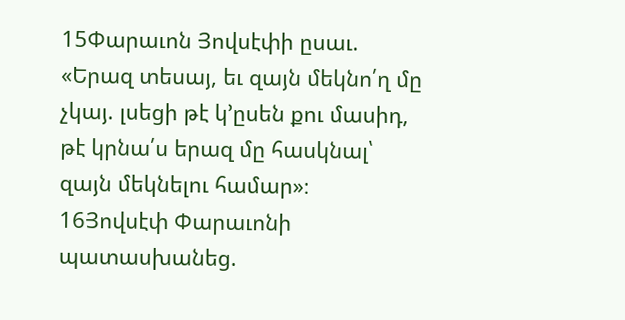15Փարաւոն Յովսէփի ըսաւ. «Երազ տեսայ, եւ զայն մեկնո՛ղ մը չկայ. լսեցի թէ կ’ըսեն քու մասիդ, թէ կրնա՛ս երազ մը հասկնալ՝ զայն մեկնելու համար»։
16Յովսէփ Փարաւոնի պատասխանեց.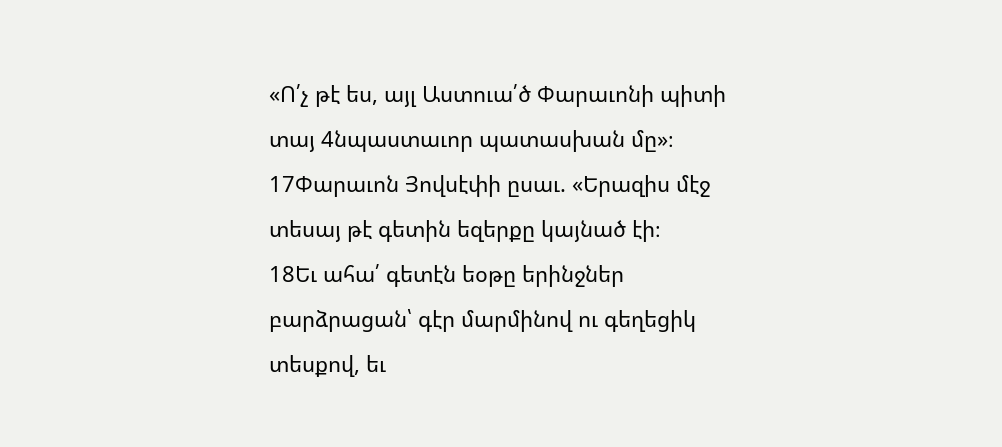«Ո՛չ թէ ես, այլ Աստուա՛ծ Փարաւոնի պիտի տայ 4նպաստաւոր պատասխան մը»։
17Փարաւոն Յովսէփի ըսաւ. «Երազիս մէջ տեսայ թէ գետին եզերքը կայնած էի։
18Եւ ահա՛ գետէն եօթը երինջներ բարձրացան՝ գէր մարմինով ու գեղեցիկ տեսքով, եւ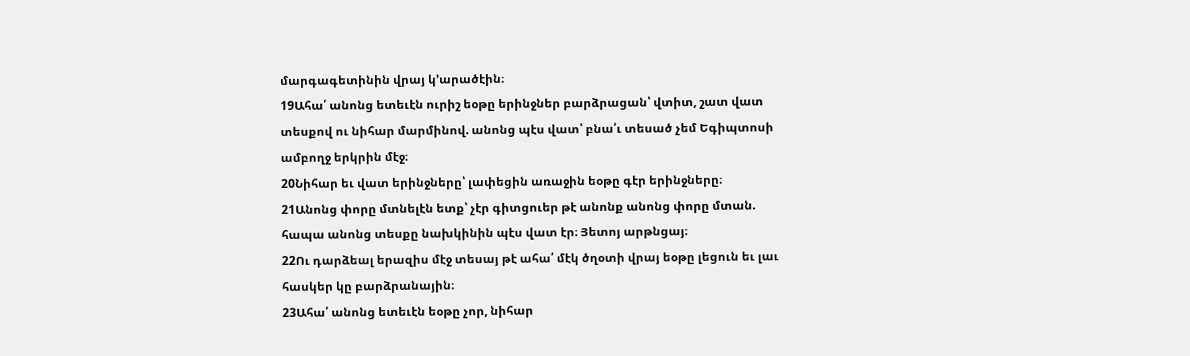մարգագետինին վրայ կ’արածէին։
19Ահա՛ անոնց ետեւէն ուրիշ եօթը երինջներ բարձրացան՝ վտիտ, շատ վատ տեսքով ու նիհար մարմինով. անոնց պէս վատ՝ բնա՛ւ տեսած չեմ Եգիպտոսի ամբողջ երկրին մէջ։
20Նիհար եւ վատ երինջները՝ լափեցին առաջին եօթը գէր երինջները։
21Անոնց փորը մտնելէն ետք՝ չէր գիտցուեր թէ անոնք անոնց փորը մտան. հապա անոնց տեսքը նախկինին պէս վատ էր։ Յետոյ արթնցայ։
22Ու դարձեալ երազիս մէջ տեսայ թէ ահա՛ մէկ ծղօտի վրայ եօթը լեցուն եւ լաւ հասկեր կը բարձրանային։
23Ահա՛ անոնց ետեւէն եօթը չոր, նիհար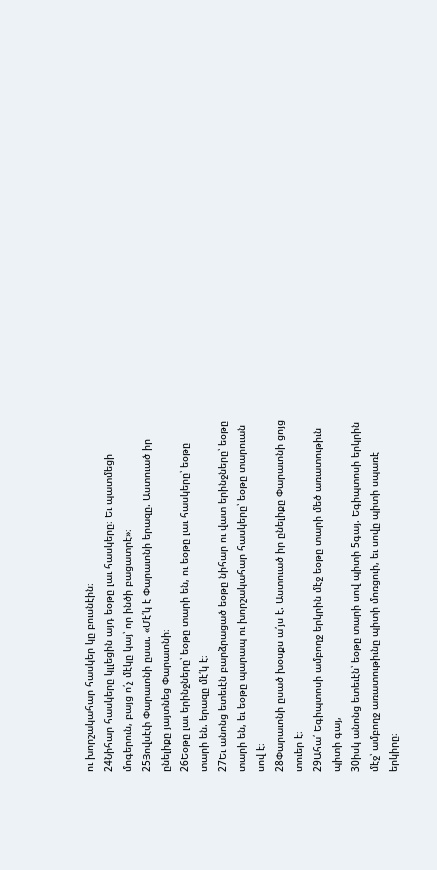ու խորշակահար հասկեր կը բուսնէին։
24Նիհար հասկերը կլլեցին այդ եօթը լաւ հասկերը։ Եւ պատմեցի մոգերուն, բայց ո՛չ մէկը կայ՝ որ ինծի բացատրէ»։
25Յովսէփ Փարաւոնի ըսաւ. «Մէ՛կ է Փարաւոնի երազը. Աստուած իր ընելիքը յայտնեց Փարաւոնի։
26Եօթը լաւ երինջները՝ եօթը տարի են, ու եօթը լաւ հասկերը՝ եօթը տարի են. երազը մէ՛կ է։
27Եւ անոնց ետեւէն բարձրացած եօթը նիհար ու վատ երինջները՝ եօթը տարի են, եւ եօթը պարապ ու խորշակահար հասկերը՝ եօթը տարուան սով է։
28Փարաւոնի ըսած խօսքս ա՛յս է. Աստուած իր ընելիքը Փարաւոնի ցոյց տուեր է։
29Ահա՛ Եգիպտոսի ամբողջ երկրին մէջ եօթը տարի մեծ առատութիւն պիտի գայ,
30իսկ անոնց ետեւէն՝ եօթը տարի սով պիտի 5գայ. Եգիպտոսի երկրին մէջ՝ ամբողջ առատութիւնը պիտի մոռցուի, եւ սովը պիտի սպառէ երկիրը։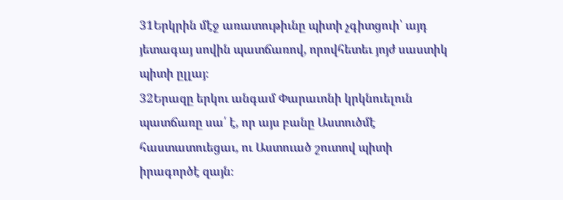31Երկրին մէջ առատութիւնը պիտի չգիտցուի՝ այդ յետագայ սովին պատճառով, որովհետեւ յոյժ սաստիկ պիտի ըլլայ։
32Երազը երկու անգամ Փարաւոնի կրկնուելուն պատճառը սա՛ է, որ այս բանը Աստուծմէ հաստատուեցաւ, ու Աստուած շուտով պիտի իրագործէ զայն։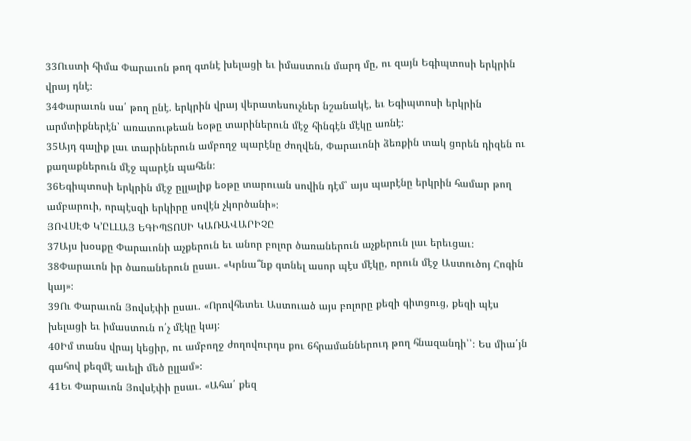33Ուստի հիմա Փարաւոն թող գտնէ խելացի եւ իմաստուն մարդ մը, ու զայն Եգիպտոսի երկրին վրայ դնէ։
34Փարաւոն սա՛ թող ընէ. երկրին վրայ վերատեսուչներ նշանակէ, եւ Եգիպտոսի երկրին արմտիքներէն՝ առատութեան եօթը տարիներուն մէջ հինգէն մէկը առնէ։
35Այդ գալիք լաւ տարիներուն ամբողջ պարէնը ժողվեն, Փարաւոնի ձեռքին տակ ցորեն դիզեն ու քաղաքներուն մէջ պարէն պահեն։
36Եգիպտոսի երկրին մէջ ըլլալիք եօթը տարուան սովին դէմ՝ այս պարէնը երկրին համար թող ամբարուի, որպէսզի երկիրը սովէն չկործանի»։
ՅՈՎՍԷՓ Կ’ԸԼԼԱՅ ԵԳԻՊՏՈՍԻ ԿԱՌԱՎԱՐԻՉԸ
37Այս խօսքը Փարաւոնի աչքերուն եւ անոր բոլոր ծառաներուն աչքերուն լաւ երեւցաւ։
38Փարաւոն իր ծառաներուն ըսաւ. «Կրնա՞նք գտնել ասոր պէս մէկը, որուն մէջ Աստուծոյ Հոգին կայ»։
39Ու Փարաւոն Յովսէփի ըսաւ. «Որովհետեւ Աստուած այս բոլորը քեզի գիտցուց, քեզի պէս խելացի եւ իմաստուն ո՛չ մէկը կայ։
40Իմ տանս վրայ կեցիր, ու ամբողջ ժողովուրդս քու 6հրամաններուդ թող հնազանդի՝՝։ Ես միա՛յն գահով քեզմէ աւելի մեծ ըլլամ»։
41Եւ Փարաւոն Յովսէփի ըսաւ. «Ահա՛ քեզ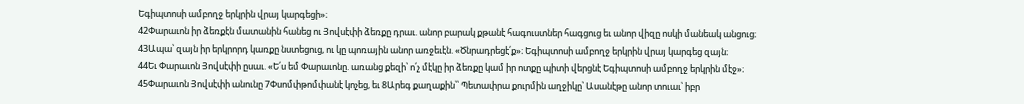Եգիպտոսի ամբողջ երկրին վրայ կարգեցի»։
42Փարաւոն իր ձեռքէն մատանին հանեց ու Յովսէփի ձեռքը դրաւ. անոր բարակ քթանէ հագուստներ հագցուց եւ անոր վիզը ոսկի մանեակ անցուց։
43Ապա՝ զայն իր երկրորդ կառքը նստեցուց, ու կը պոռային անոր առջեւէն. «Ծնրադրեցէ՛ք»։ Եգիպտոսի ամբողջ երկրին վրայ կարգեց զայն։
44Եւ Փարաւոն Յովսէփի ըսաւ. «Ե՛ս եմ Փարաւոնը. առանց քեզի՝ ո՛չ մէկը իր ձեռքը կամ իր ոտքը պիտի վերցնէ Եգիպտոսի ամբողջ երկրին մէջ»։
45Փարաւոն Յովսէփի անունը 7Փսոմփթոմփանէ կոչեց, եւ 8Արեգ քաղաքին՝՝ Պետափրա քուրմին աղջիկը՝ Ասանէթը անոր տուաւ՝ իբր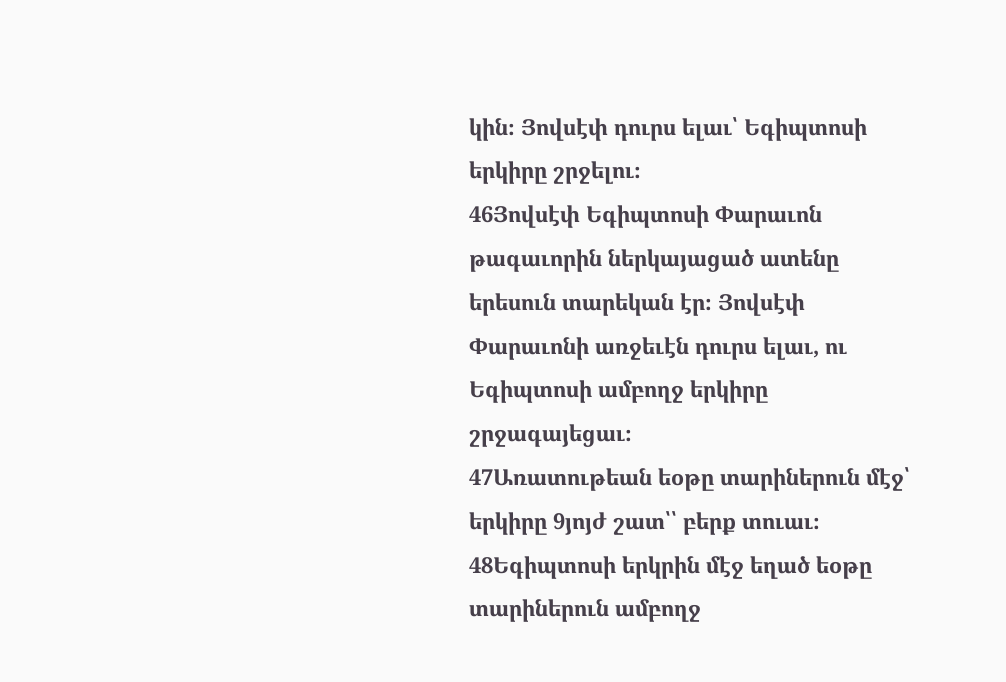կին։ Յովսէփ դուրս ելաւ՝ Եգիպտոսի երկիրը շրջելու։
46Յովսէփ Եգիպտոսի Փարաւոն թագաւորին ներկայացած ատենը երեսուն տարեկան էր։ Յովսէփ Փարաւոնի առջեւէն դուրս ելաւ, ու Եգիպտոսի ամբողջ երկիրը շրջագայեցաւ։
47Առատութեան եօթը տարիներուն մէջ՝ երկիրը 9յոյժ շատ՝՝ բերք տուաւ։
48Եգիպտոսի երկրին մէջ եղած եօթը տարիներուն ամբողջ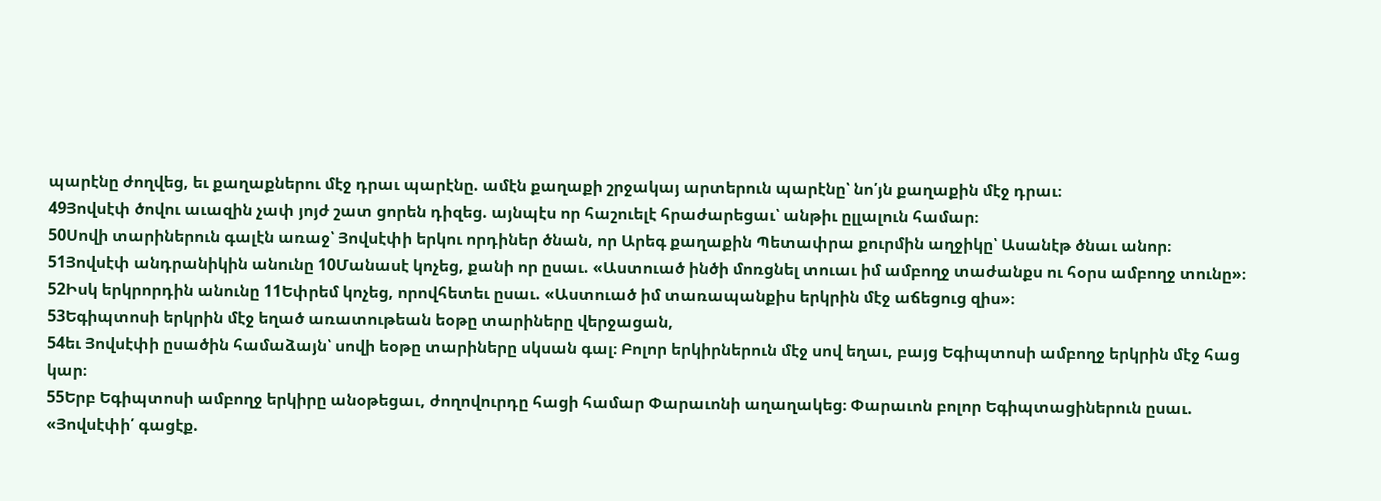պարէնը ժողվեց, եւ քաղաքներու մէջ դրաւ պարէնը. ամէն քաղաքի շրջակայ արտերուն պարէնը՝ նո՛յն քաղաքին մէջ դրաւ։
49Յովսէփ ծովու աւազին չափ յոյժ շատ ցորեն դիզեց. այնպէս որ հաշուելէ հրաժարեցաւ՝ անթիւ ըլլալուն համար։
50Սովի տարիներուն գալէն առաջ՝ Յովսէփի երկու որդիներ ծնան, որ Արեգ քաղաքին Պետափրա քուրմին աղջիկը՝ Ասանէթ ծնաւ անոր։
51Յովսէփ անդրանիկին անունը 10Մանասէ կոչեց, քանի որ ըսաւ. «Աստուած ինծի մոռցնել տուաւ իմ ամբողջ տաժանքս ու հօրս ամբողջ տունը»։
52Իսկ երկրորդին անունը 11Եփրեմ կոչեց, որովհետեւ ըսաւ. «Աստուած իմ տառապանքիս երկրին մէջ աճեցուց զիս»։
53Եգիպտոսի երկրին մէջ եղած առատութեան եօթը տարիները վերջացան,
54եւ Յովսէփի ըսածին համաձայն՝ սովի եօթը տարիները սկսան գալ։ Բոլոր երկիրներուն մէջ սով եղաւ, բայց Եգիպտոսի ամբողջ երկրին մէջ հաց կար։
55Երբ Եգիպտոսի ամբողջ երկիրը անօթեցաւ, ժողովուրդը հացի համար Փարաւոնի աղաղակեց։ Փարաւոն բոլոր Եգիպտացիներուն ըսաւ. «Յովսէփի՛ գացէք.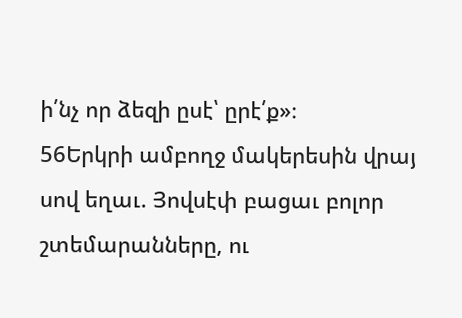ի՛նչ որ ձեզի ըսէ՝ ըրէ՛ք»։
56Երկրի ամբողջ մակերեսին վրայ սով եղաւ. Յովսէփ բացաւ բոլոր շտեմարանները, ու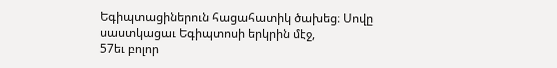Եգիպտացիներուն հացահատիկ ծախեց։ Սովը սաստկացաւ Եգիպտոսի երկրին մէջ,
57եւ բոլոր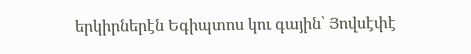երկիրներէն Եգիպտոս կու գային՝ Յովսէփէ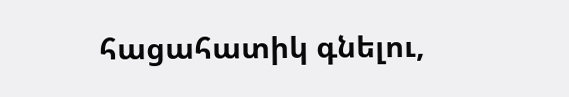հացահատիկ գնելու,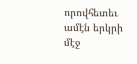որովհետեւ ամէն երկրի մէջ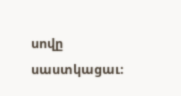սովը սաստկացաւ։